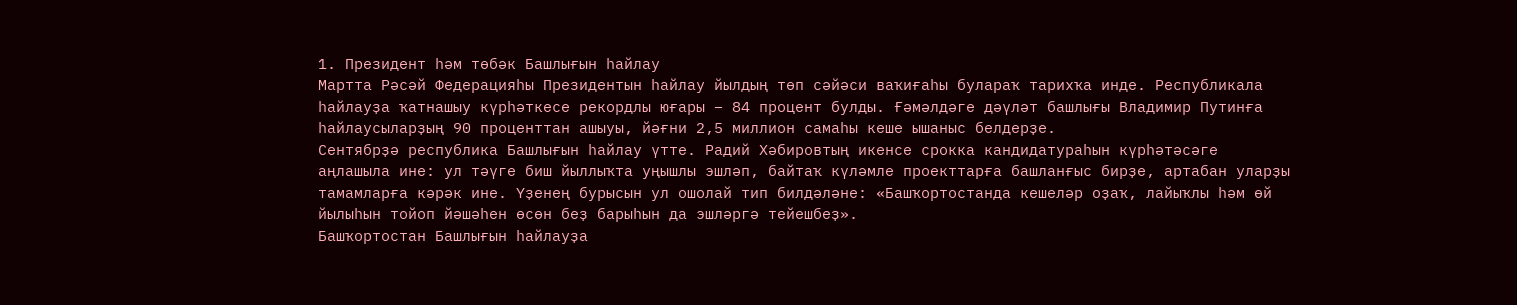1. Президент һәм төбәк Башлығын һайлау
Мартта Рәсәй Федерацияһы Президентын һайлау йылдың төп сәйәси ваҡиғаһы булараҡ тарихҡа инде. Республикала һайлауҙа ҡатнашыу күрһәткесе рекордлы юғары – 84 процент булды. Ғәмәлдәге дәүләт башлығы Владимир Путинға һайлаусыларҙың 90 проценттан ашыуы, йәғни 2,5 миллион самаһы кеше ышаныс белдерҙе.
Сентябрҙә республика Башлығын һайлау үтте. Радий Хәбировтың икенсе срокка кандидатураһын күрһәтәсәге аңлашыла ине: ул тәүге биш йыллыҡта уңышлы эшләп, байтаҡ күләмле проекттарға башланғыс бирҙе, артабан уларҙы тамамларға кәрәк ине. Үҙенең бурысын ул ошолай тип билдәләне: «Башҡортостанда кешеләр оҙаҡ, лайыҡлы һәм өй йылыһын тойоп йәшәһен өсөн беҙ барыһын да эшләргә тейешбеҙ».
Башҡортостан Башлығын һайлауҙа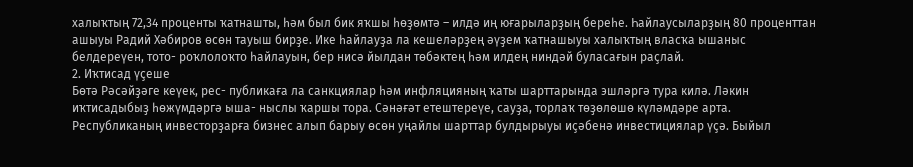халыҡтың 72,34 проценты ҡатнашты, һәм был бик яҡшы һөҙөмтә – илдә иң юғарыларҙың береһе. Һайлаусыларҙың 80 проценттан ашыуы Радий Хәбиров өсөн тауыш бирҙе. Ике һайлауҙа ла кешеләрҙең әүҙем ҡатнашыуы халыҡтың власҡа ышаныс белдереүен, тото- роҡлолоҡто һайлауын, бер нисә йылдан төбәктең һәм илдең ниндәй буласағын раҫлай.
2. Иҡтисад үҫеше
Бөтә Рәсәйҙәге кеүек, рес- публикаға ла санкциялар һәм инфляцияның ҡаты шарттарында эшләргә тура килә. Ләкин иҡтисадыбыҙ һөжүмдәргә ыша- ныслы ҡаршы тора. Сәнәғәт етештереүе, сауҙа, торлаҡ төҙөлөшө күләмдәре арта. Республиканың инвесторҙарға бизнес алып барыу өсөн уңайлы шарттар булдырыуы иҫәбенә инвестициялар үҫә. Быйыл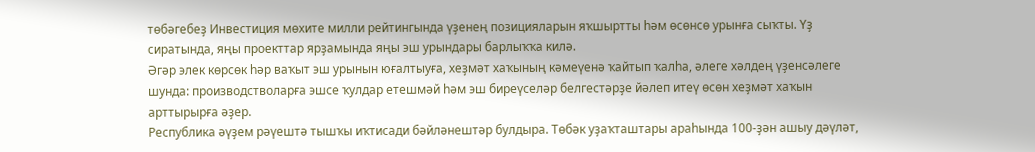төбәгебеҙ Инвестиция мөхите милли рейтингында үҙенең позицияларын яҡшыртты һәм өсөнсө урынға сыҡты. Үҙ сиратында, яңы проекттар ярҙамында яңы эш урындары барлыҡҡа килә.
Әгәр элек көрсөк һәр ваҡыт эш урынын юғалтыуға, хеҙмәт хаҡының кәмеүенә ҡайтып ҡалһа, әлеге хәлдең үҙенсәлеге шунда: производстволарға эшсе ҡулдар етешмәй һәм эш биреүселәр белгестәрҙе йәлеп итеү өсөн хеҙмәт хаҡын арттырырға әҙер.
Республика әүҙем рәүештә тышҡы иҡтисади бәйләнештәр булдыра. Төбәк уҙаҡташтары араһында 100-ҙән ашыу дәүләт,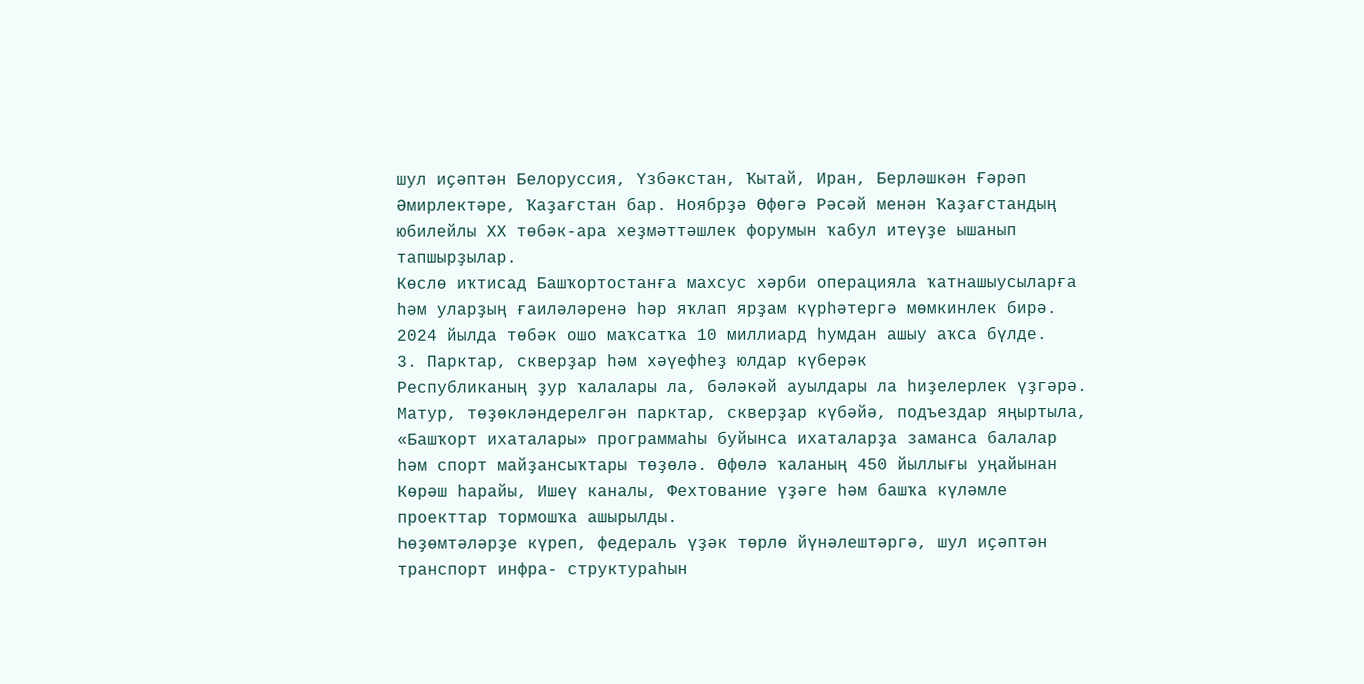шул иҫәптән Белоруссия, Үзбәкстан, Ҡытай, Иран, Берләшкән Ғәрәп Әмирлектәре, Ҡаҙағстан бар. Ноябрҙә Өфөгә Рәсәй менән Ҡаҙағстандың юбилейлы ХХ төбәк-ара хеҙмәттәшлек форумын ҡабул итеүҙе ышанып тапшырҙылар.
Көслө иҡтисад Башҡортостанға махсус хәрби операцияла ҡатнашыусыларға һәм уларҙың ғаиләләренә һәр яҡлап ярҙам күрһәтергә мөмкинлек бирә. 2024 йылда төбәк ошо маҡсатҡа 10 миллиард һумдан ашыу аҡса бүлде.
3. Парктар, скверҙар һәм хәүефһеҙ юлдар күберәк
Республиканың ҙур ҡалалары ла, бәләкәй ауылдары ла һиҙелерлек үҙгәрә. Матур, төҙөкләндерелгән парктар, скверҙар күбәйә, подъездар яңыртыла, «Башҡорт ихаталары» программаһы буйынса ихаталарҙа заманса балалар һәм спорт майҙансыҡтары төҙөлә. Өфөлә ҡаланың 450 йыллығы уңайынан Көрәш һарайы, Ишеү каналы, Фехтование үҙәге һәм башҡа күләмле проекттар тормошҡа ашырылды.
Һөҙөмтәләрҙе күреп, федераль үҙәк төрлө йүнәлештәргә, шул иҫәптән транспорт инфра- структураһын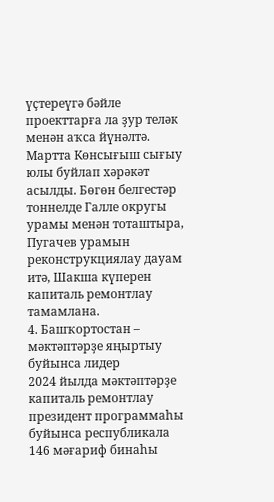үҫтереүгә бәйле проекттарға ла ҙур теләк менән аҡса йүнәлтә. Мартта Көнсығыш сығыу юлы буйлап хәрәкәт асылды. Бөгөн белгестәр тоннелде Галле округы урамы менән тоташтыра, Пугачев урамын реконструкциялау дауам итә, Шакша күперен капиталь ремонтлау тамамлана.
4. Башҡортостан – мәктәптәрҙе яңыртыу буйынса лидер
2024 йылда мәктәптәрҙе капиталь ремонтлау президент программаһы буйынса республикала 146 мәғариф бинаһы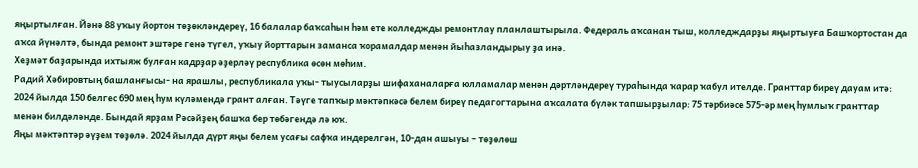яңыртылған. Йәнә 88 уҡыу йортон төҙөкләндереү, 16 балалар баҡсаһын һәм ете колледжды ремонтлау планлаштырыла. Федераль аҡсанан тыш, колледждарҙы яңыртыуға Башҡортостан да аҡса йүнәлтә, бында ремонт эштәре генә түгел, уҡыу йорттарын заманса ҡорамалдар менән йыһазландырыу ҙа инә.
Хеҙмәт баҙарында ихтыяж булған кадрҙар әҙерләү республика өсөн мөһим.
Радий Хәбировтың башланғысы- на ярашлы, республикала уҡы- тыусыларҙы шифаханаларға юлламалар менән дәртләндереү тураһында ҡарар ҡабул ителде. Гранттар биреү дауам итә: 2024 йылда 150 белгес 690 мең һум күләмендә грант алған. Тәүге тапҡыр мәктәпкәсә белем биреү педагогтарына аҡсалата бүләк тапшырҙылар: 75 тәрбиәсе 575-әр мең һумлыҡ гранттар менән билдәләнде. Бындай ярҙам Рәсәйҙең башҡа бер төбәгендә лә юҡ.
Яңы мәктәптәр әүҙем төҙөлә. 2024 йылда дүрт яңы белем усағы сафҡа индерелгән, 10-дан ашыуы – төҙөлөш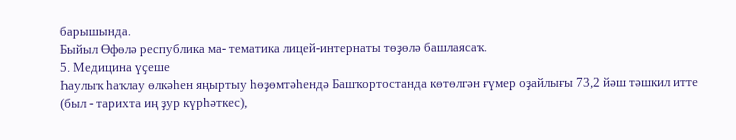барышында.
Быйыл Өфөлә республика ма- тематика лицей-интернаты төҙөлә башлаясаҡ.
5. Медицина үҫеше
Һаулыҡ һаҡлау өлкәһен яңыртыу һөҙөмтәһендә Башҡортостанда көтөлгән ғүмер оҙайлығы 73,2 йәш тәшкил итте (был - тарихта иң ҙур күрһәткес),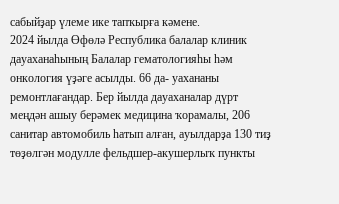сабыйҙар үлеме ике тапҡырға кәмене.
2024 йылда Өфөлә Республика балалар клиник дауаханаһының Балалар гематологияһы һәм онкология үҙәге асылды. 66 да- уахананы ремонтлағандар. Бер йылда дауаханалар дүрт меңдән ашыу берәмек медицина ҡорамалы, 206 санитар автомобиль һатып алған, ауылдарҙа 130 тиҙ төҙөлгән модулле фельдшер-акушерлыҡ пункты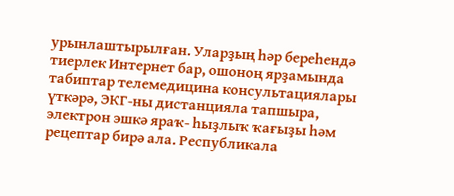урынлаштырылған. Уларҙың һәр береһендә тиерлек Интернет бар, ошоноң ярҙамында табиптар телемедицина консультациялары үткәрә, ЭКГ-ны дистанцияла тапшыра, электрон эшкә яраҡ- һыҙлыҡ ҡағыҙы һәм рецептар бирә ала. Республикала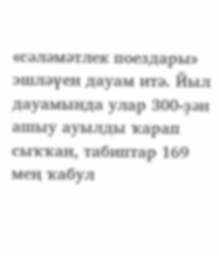«сәләмәтлек поездары» эшләүен дауам итә. Йыл дауамында улар 300-ҙән ашыу ауылды ҡарап сыҡҡан, табиптар 169 мең ҡабул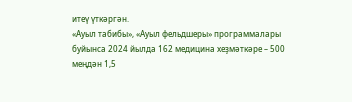итеү үткәргән.
«Ауыл табибы», «Ауыл фельдшеры» программалары буйынса 2024 йылда 162 медицина хеҙмәткәре – 500 меңдән 1,5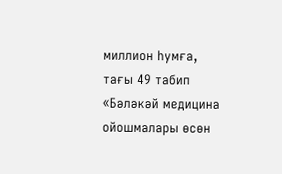миллион һумға, тағы 49 табип «Бәләкәй медицина ойошмалары өсөн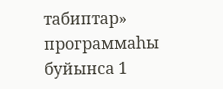табиптар» программаһы буйынса 1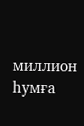миллион һумға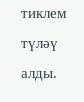тиклем түләү алды.